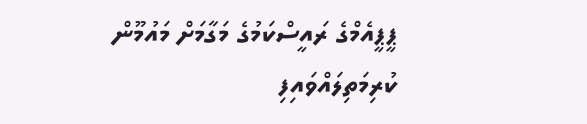ޕީޕީއެމްގެ ރައީސްކަމުގެ މަގާމަށް މައުމޫން ކުރިމަތިލައްވައިފި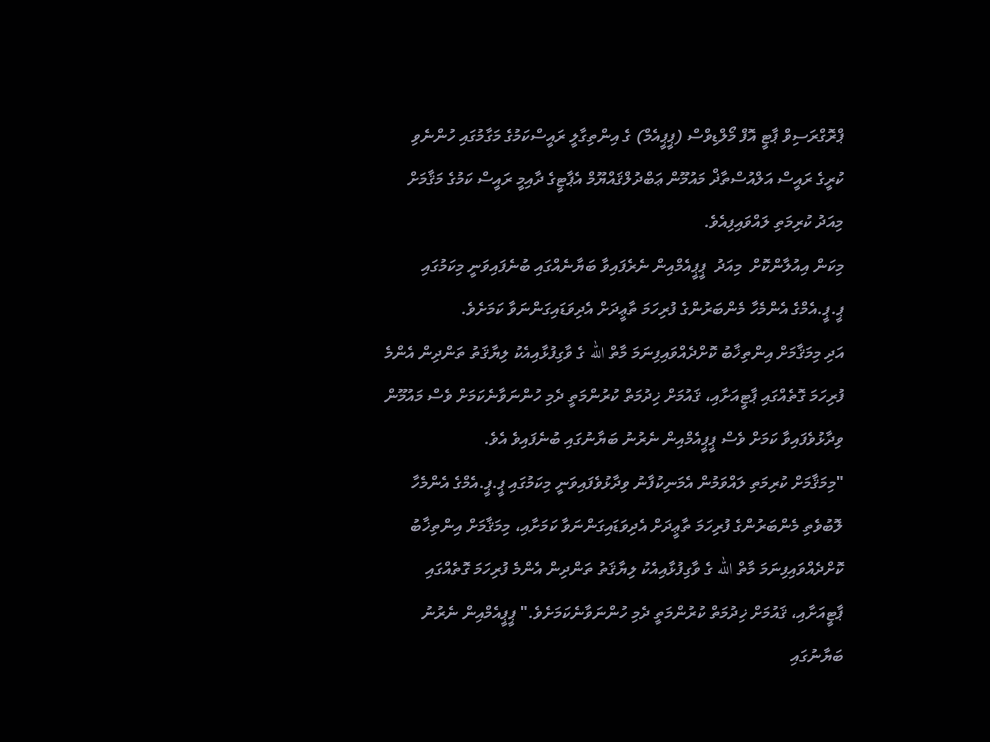ޕްރޮގްރަސިވް ޕާޓީ އޮފް މޯލްޑިވްސް (ޕީޕީއެމް) ގެ އިންތިގާލީ ރައީސްކަމުގެ މަގާމުގައި ހުންނެވި ކުރީގެ ރައީސް އަލްއުސްތާޛް މައުމޫން ޢަބްދުލްޤައްޔޫމް އެޕާޓީގެ ދާއިމީ ރައީސް ކަމުގެ މަޤާމަށް މިއަދު ކުރިމަތި ލައްވައިފިއެވެ.
މިކަން އިއުލާންކޮށް  މިއަދު  ޕީޕީއެމްއިން ނެރެފައިވާ ބަޔާނެއްގައި ބުނެފައިވަނީ މިކަމުގައި ޕީ.ޕީ.އެމްގެ އެންމެހާ މެންބަރުންގެ ފުރިހަމަ ތާޢީދަށް އެދިވަޑައިގަންނަވާ ކަމަށެވެ.
އަދި މިމަޤާމަށް އިންތިޚާބު ކޮށްދެއްވައިފިނަމަ މާތް الله ގެ ވާގިފުޅާއިއެކު ލިޔާޤަތު ތަންދިން އެންމެ ފުރިހަމަ ގޮތެއްގައި ޕާޓީއަށާއި، ޤައުމަށް ޚިދުމަތް ކުރުންމަތީ ދެމި ހުންނަވާނެކަމަށް ވެސް މައުމޫން ވިދާޅުވެފައިވާ ކަމަށް ވެސް ޕީޕީއެމްއިން ނެރުނު ބަޔާނުގައި ބުނެފައިވެ އެވެ.
"މިމަޤާމަށް ކުރިމަތި ލައްވަމުން އެމަނިކުފާނު ވިދާޅުވެފައިވަނީ މިކަމުގައި ޕީ.ޕީ.އެމްގެ އެންމެހާ ލޮބުވެތި މެންބަރުންގެ ފުރިހަމަ ތާޢީދަށް އެދިވަޑައިގަންނަވާ ކަމަށާއި، މިމަޤާމަށް އިންތިޚާބު ކޮށްދެއްވައިފިނަމަ މާތް الله ގެ ވާގިފުޅާއިއެކު ލިޔާޤަތު ތަންދިން އެންމެ ފުރިހަމަ ގޮތެއްގައި ޕާޓީއަށާއި، ޤައުމަށް ޚިދުމަތް ކުރުންމަތީ ދެމި ހުންނަވާނެކަމަށެވެ." ޕީޕީއެމްއިން ނެރުނު ބަޔާނުގައި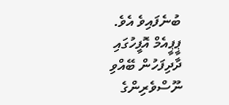ބުނެފައިވެ އެވެ.
ޕީޕީއެމް އޮފީހުގައި ދާދިފަހުން ބޭއްވި ނޫސްވެރިންގެ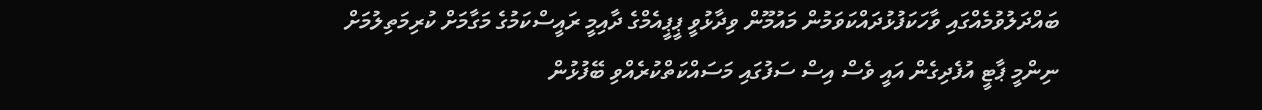ބައްދަލުވުމެއްގައި ވާހަކަފުޅުދައްކަވަމުން މައުމޫން ވިދާޅުވީ ޕީޕީއެމްގެ ދާއިމީ ރައީސްކަމުގެ މަގާމަށް ކުރިމަތިލުމަށް ނިންމީ ޕާޓީ އުފެދިގެން އައީ ވެސް އިސް ސަފުގައި މަސައްކަތްކުރެއްވި ބޭފުޅުން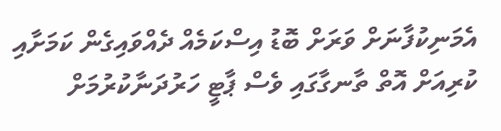އެމަނިކުފާނަށް ވަރަށް ބޮޑު އިސްކަމެއް ދެއްވައިގެން ކަމަށާއި ކުރިއަށް އޮތް ތާނގާގައި ވެސް ޕާޓީ ހަރުދަނާކުރުމަށް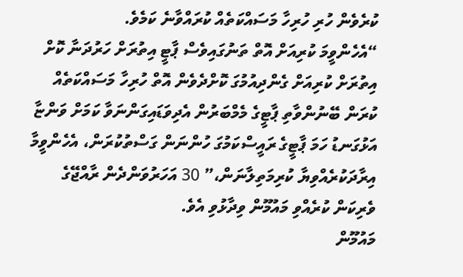ކުރެވެން ހުރި ހުރިހާ މަސައްކަތެއް ކުރައްވާނެ ކަމެވެ.
“އެހެންވީމަ ކުރިއަށް އޮތް ތަނުގައިވެސް ޕާޓީ އިތުރަށް ހަރުދަނާ ކޮށް އިތުރަށް ކުރިއަށް ގެންދިއުމުގަ ކޮށްދެވެން އޮތް ހުރިހާ މަސައްކަތެއް ކުރަން ބޭނުންވާތި ޕާޓީގެ މެމްބަރުން އެދިވަޑައިގަންނަވާ ކަމަށް ވަންޏާ އަޅުގަނޑު ހަމަ ޕާޓީގެ ރައީސްކަމުގަ ހުންނަން ގަސްތުކުރަން، އެހެންވީމާ އިރާދަކުރެއްވިޔާ ކުރިމަތިލާނަން،” 30 އަހަރުވަންދެން ރާއްޖޭގެ ވެރިކަން ކުރެއްވި މައުމޫން ވިދާޅުވި އެވެ.
މައުމޫން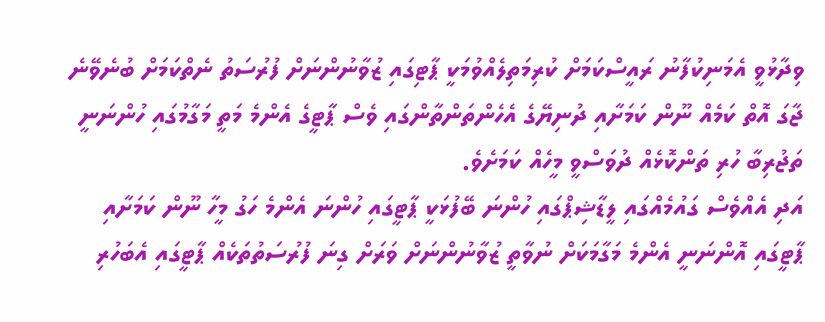ވިދާޅުވީ އެމަނިކުފާނު ރައީސްކަމަށް ކުރިމަތިލެއްވުމަކީ ޕާޓިގައި ޒުވާނުންނަށް ފުރުސަތު ނެތްކަމަށް ބުނެވޭނެ ޖާގަ އޮތް ކަމެއް ނޫން ކަމަށާއި ދުނިޔޭގެ އެހެންތަންތާންގައި ވެސް ޕާޓީގެ އެންމެ މަތީ މަގާމުގައި ހުންނަނީ ތަޖުރިބާ ހުރި ތަންކޮޅެއް ދުވަސްވީ މީހެއް ކަމަށެވެ.
އަދި އެއްވެސް ގައުމެއްގައި ލީޑާޝިޕްގައި ހުންނަ ބޭފުޅަކީ ޕާޓީގައި ހުންނަ އެންމެ ހަގު މީހާ ނޫން ކަމަށާއި ޕާޓީގައި އޮންނަނީ އެންމެ މަގާމަކަށް ނުވާތީ ޒުވާނުންނަށް ވަރަށް ގިނަ ފުރުސަތުތަކެއް ޕާޓީގައި އެބަހުރި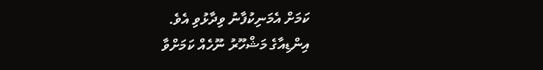ކަމަށް އެމަނިކުފާނު ވިދާޅުވި އެވެ.
އިންޑިއާގެ މަޝްހޫރު ނޫހެއް ކަމަށްވާ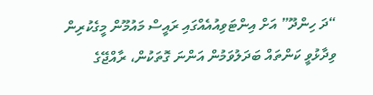“ދަ ހިންދޫ” އަށް އިންޓަވިއުއެއްގައި ރައީސް މައުމޫން މީގެކުރިން ވިދާޅުވީ ކަންތައް ބަދަލުވަމުން އަންނަ ގޮތަކުން، ރާއްޖޭގެ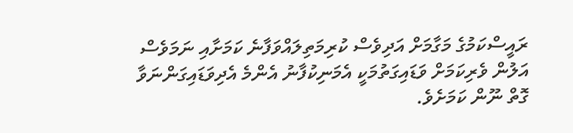ރައީސްކަމުގެ މަގާމަށް އަދިވެސް ކުރިމަތިލައްވަފާނެ ކަމަށާއި ނަމަވެސް އަލުން ވެރިކަމަށް ވަޑައިގަތުމަކީ އެމަނިކުފާނު އެންމެ އެދިވަޑައިގަންނަވާ ގޮތް ނޫން ކަމަށެވެ.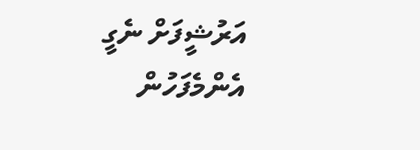އަރުޝީފަށް ނެގީ
އެންމެފަހުން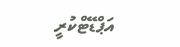އަޕްޑޭޓްކުރީ